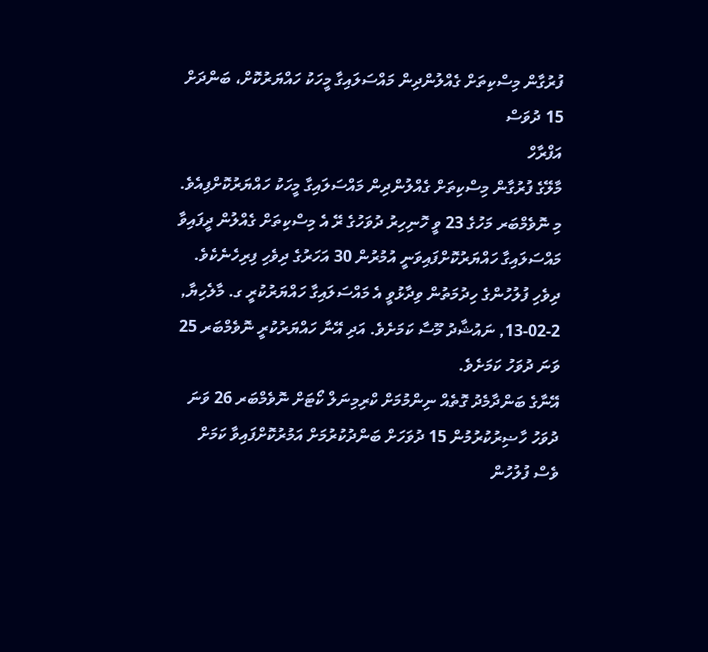ފުރުގާން މިސްކިތަށް ގެއްލުންދިން މައްސަލައިގާ މީހަކު ހައްޔަރުކޮށް، ބަންދަށް 15 ދުވަސް
އަފްރާހް
މާލޭގެ ފުރުގާން މިސްކިތަށް ގެއްލުންދިން މައްސަލައިގާ މީހަކު ހައްޔަރުކޮށްފިއެވެ.
މި ނޮވެމްބަރ މަހުގެ 23 ވީ ހޮނިހިރު ދުވަހުގެ ރޭ އެ މިސްކިތަށް ގެއްލުން ދީފައިވާ މައްސަލައިގާ ހައްޔަރުކޮށްފައިވަނީ އުމުރުން 30 އަހަރުގެ ދިވެހި ފިރިހެނެކެވެ.
ދިވެހި ފުލުހުންގެ ހިދުމަތުން ވިދާޅުވީ އެ މައްސަލައިގާ ހައްޔަރުކުރީ ގ. މާލެހިޔާ, 2-02-13, ނައުޝާދު މޫސާ ކަމަށެވެ. އަދި އޭނާ ހައްޔަރުކުރީ ނޮވެމްބަރ 25 ވަނަ ދުވަހު ކަމަށެވެ.
އޭނާގެ ބަންދާމެދު ގޮތެއް ނިންމުމަށް ކްރިމިނަލް ކޯޓަށް ނޮވެމްބަރ 26 ވަނަ ދުވަހު ހާޟިރުކުރުމުން 15 ދުވަހަށް ބަންދުކުރުމަށް އަމުރުކޮށްފައިވާ ކަމަށް ވެސް ފުލުހުން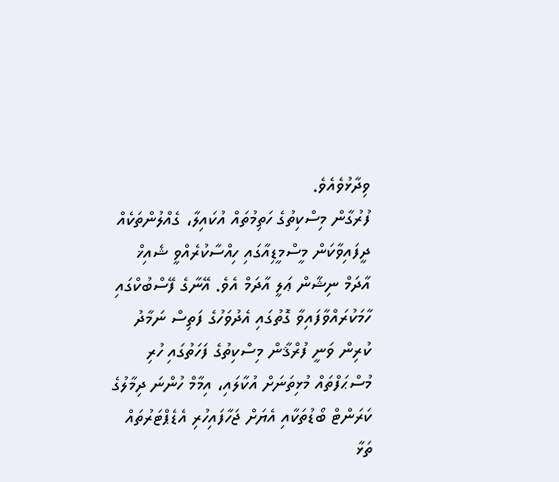ވިދާޅުވެއެވެ.
ފުރުގާން މިސްކިތުގެ ހަތިމުތައް އުކައިލާ، ގެއްލުންތަކެއް ދީފައިވާކަން މީސްމީޑިއާގައި ހިއްސާކުރެއްވީ ޝެއިޚް އާދަމް ނިޝާން ޢަލީ އާދަމް އެވެ. އޭނާގެ ފޭސްބުކްގައި ހާމަކުރައްވާފައިވާ ގޮތުގައި އެދުވަހުގެ ފަތިސް ނަމާދު ކުރިން ވަނީ ފުރްޤާން މިސްކިތުގެ ފަހަތުގައި ހުރި މުސްޙަފްތައް މުޅިތަނަށް އުކާލައި، އިމާމް ހުންނަ ދިމާލުގެ ކަރަންޓް ބޯޑުތަކާއި އެޔަށް ޖަހާފައިހުރި އެޑެޕްޓަރުތައް ތަޅާ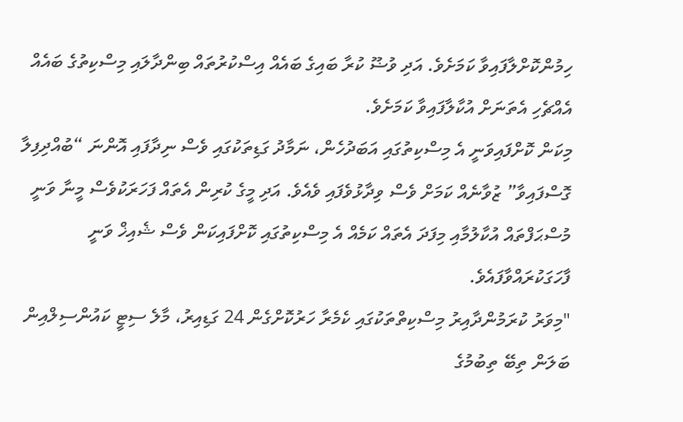ހިމުންކޮށްލާފައިވާ ކަމަށެވެ. އަދި ވުޟޫ ކުރާ ބައިގެ ބައެއް އިސްކުރުތައް ބިންދާލައި މިސްކިތުގެ ބައެއް އެއްޗެހި އެތަނަށް އުކާލާފައިވާ ކަމަށެވެ.
މިކަން ކޮށްފައިވަނީ އެ މިސްކިތުގައި އަބަދުހެން، ނަމާދު ގަޑިތަކުގައި ވެސް ނިދާފައި އޮންނަ “ބުއްދިފިލާ ގޮސްފައިވާ” ޒުވާނެއް ކަމަށް ވެސް ވިދާޅުވެފައި ވެއެވެ. އަދި މީގެ ކުރިން އެތައް ފަހަރަކުވެސް މީނާ ވަނީ މުސްޙަފްތައް އުކާލުމާއި މިފަދަ އެތައް ކަމެއް އެ މިސްކިތުގައި ކޮށްފައިކަން ވެސް ޝެއިޚް ވަނީ ފާހަގަކުރައްވާފައެވެ.
"މިވަރު ކުރަމުންދާއިރު މިސްކިތްތަކުގައި ކެމެރާ ހަރުކޮށްގެން 24 ގަޑިއިރު، މާލެ ސިޓީ ކައުންސިލްއިން ބަލަން ތިބޭ ތިބުމުގެ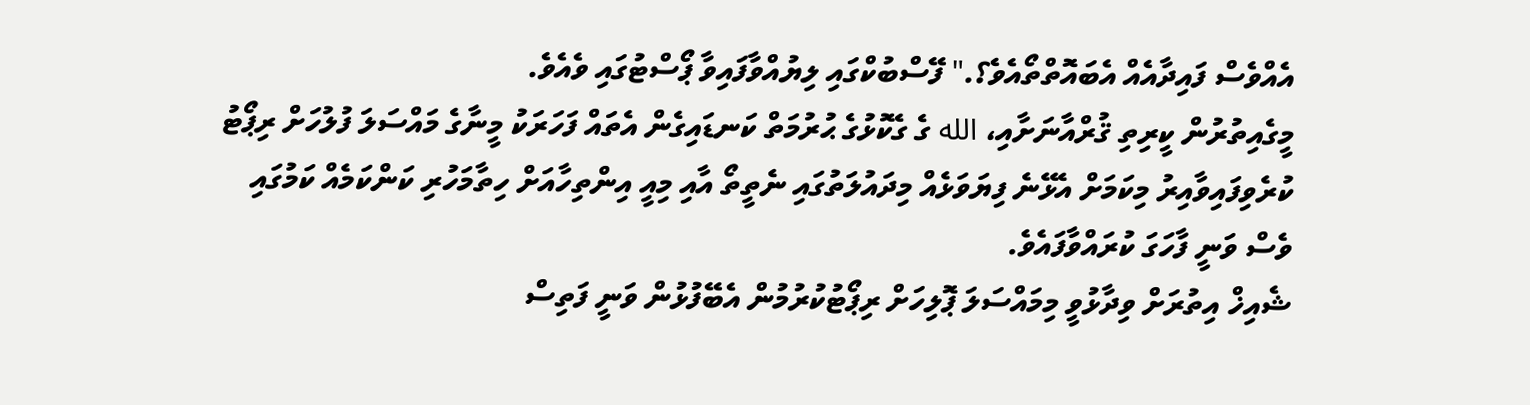އެއްވެސް ފައިދާއެއް އެބައޮތްތޯއެވެ؟." ފޭސްބުކްގައި ލިޔުއްވާފައިވާ ޕޯސްޓުގައި ވެއެވެ.
މީގެއިތުރުން ކީރިތި ޤުރްއާނަށާއި، الله ގެ ގެކޮޅުގެ ޙުރުމަތް ކަނޑައިގެން އެތައް ފަހަރަކު މީނާގެ މައްސަލަ ފުލުހަށް ރިޕޯޓު ކުރެވިފައިވާއިރު މިކަމަށް އެޅޭނެ ފިޔަވަޅެއް މިދައުލަތުގައި ނެތީތޯ އާއި މިއީ އިންތިހާއަށް ހިތާމަހުރި ކަންކަމެއް ކަމުގައި ވެސް ވަނީ ފާހަގަ ކުރައްވާފައެވެ.
ޝެއިޚް އިތުރަށް ވިދާޅުވީ މިމައްސަލަ ޕޮލިހަށް ރިޕޯޓުކުރުމުން އެބޭފުޅުން ވަނީ ފަތިސް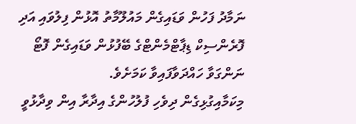ނަމާދު ފަހުން ވަޑައިގެން މައުލޫމާތު އޮޅުން ފިލުވައި އަދި ފޮރެންސިކް ޑިޕާޓްމެންޓްގެ ބޭފުޅުން ވަޑައިގެން ފޮޓޯ ނަންގަވާ ހައްދަވާފައިވާ ކަމަށެވެ.
މިކަމާއިގުޅިގެން ދިވެހި ފުލުހުންގެ އިދާރާ އިން ވިދާޅުވީ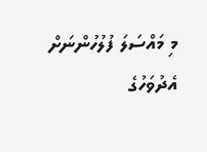މި މައްސަލަ ފުލުހުންނަށް އެދުވަހުގެ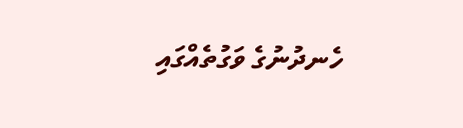ހެނދުނުގެ ވަގުތެއްގައި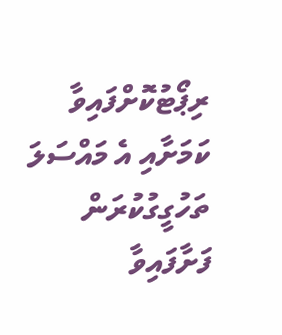ރިޕޯޓުކޮށްފައިވާ ކަމަށާއި އެ މައްސަލަ ތަހުގީގުކުރަން ފަށާފައިވާ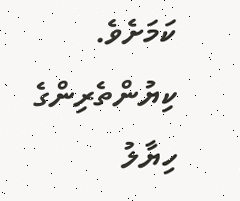ކަމަށެވެ.
ކިޔުންތެރިންގެ ހިޔާލު